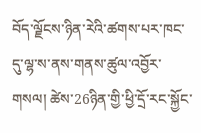བོད་ལྗོངས་ཉིན་རེའི་ཚགས་པར་ཁང་དུ་ལྷ་ས་ནས་གནས་ཚུལ་འབྱོར་གསལ། ཚེས་26ཉིན་གྱི་ཕྱི་དྲོ་རང་སྐྱོང་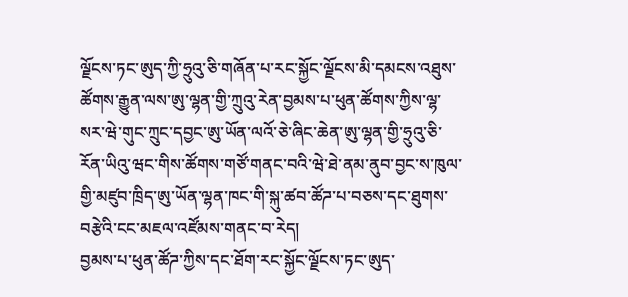ལྗོངས་ཏང་ཨུད་ཀྱི་ཧྲུའུ་ཅི་གཞོན་པ་རང་སྐྱོང་ལྗོངས་མི་དམངས་འཐུས་ཚོགས་རྒྱུན་ལས་ཨུ་ལྷན་གྱི་ཀྲུའུ་རེན་བྱམས་པ་ཕུན་ཚོགས་ཀྱིས་ལྷ་སར་ཝེ་གུང་ཀྲུང་དབྱང་ཨུ་ཡོན་ལའོ་ཅེ་ཞིང་ཆེན་ཨུ་ལྷན་གྱི་ཧྲུའུ་ཅི་རོན་ཡིའུ་ཝང་གིས་ཚོགས་གཙོ་གནང་བའི་ཝེ་ཐེ་ནམ་ནུབ་བྱང་ས་ཁུལ་གྱི་མཛུབ་ཁྲིད་ཨུ་ཡོན་ལྷན་ཁང་གི་སྐུ་ཚབ་ཚོཌ་པ་བཅས་དང་ཐུགས་བརྩེའི་ངང་མཇལ་འཛོམས་གནང་བ་རེད།
བྱམས་པ་ཕུན་ཚོཌ་ཀྱིས་དང་ཐོག་རང་སྐྱོང་ལྗོངས་ཏང་ཨུད་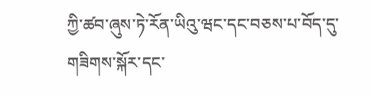ཀྱི་ཚབ་ཞུས་ཏེ་རོན་ཡིའུ་ཝང་དང་བཅས་པ་བོད་དུ་གཟིགས་སྐོར་དང་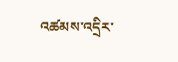འཚམས་འདྲིར་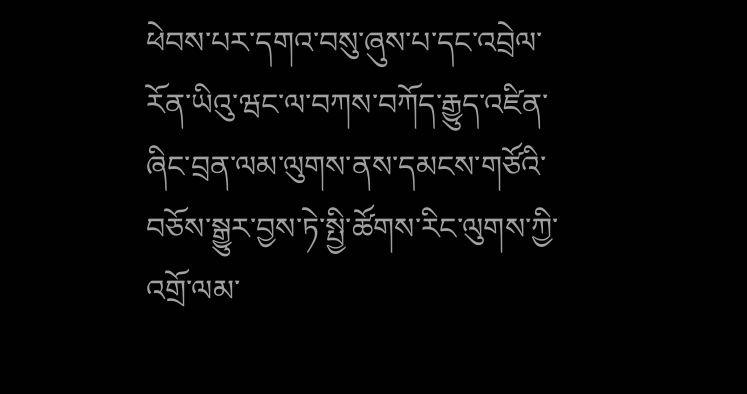ཕེབས་པར་དགའ་བསུ་ཞུས་པ་དང་འབྲེལ་རོན་ཡིའུ་ཝང་ལ་བཀས་བཀོད་རྒྱུད་འཛིན་ཞིང་བྲན་ལམ་ལུགས་ནས་དམངས་གཙོའི་བཅོས་སྒྱུར་བྱས་ཏེ་སྤྱི་ཚོགས་རིང་ལུགས་ཀྱི་འགྲོ་ལམ་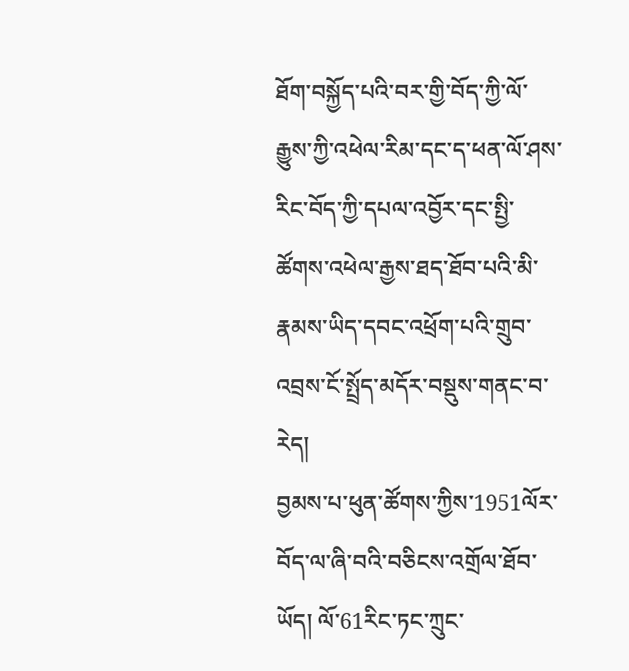ཐོག་བསྐྱོད་པའི་བར་གྱི་བོད་ཀྱི་ལོ་རྒྱུས་ཀྱི་འཕེལ་རིམ་དང་ད་ཕན་ལོ་ཤས་རིང་བོད་ཀྱི་དཔལ་འབྱོར་དང་སྤྱི་ཚོགས་འཕེལ་རྒྱས་ཐད་ཐོབ་པའི་མི་རྣམས་ཡིད་དབང་འཕྲོག་པའི་གྲུབ་འབྲས་ངོ་སྤྲོད་མདོར་བསྡུས་གནང་བ་རེད།
བྱམས་པ་ཕུན་ཚོགས་ཀྱིས་1951ལོར་བོད་ལ་ཞི་བའི་བཅིངས་འགྲོལ་ཐོབ་ཡོད། ལོ་61རིང་ཏང་ཀྲུང་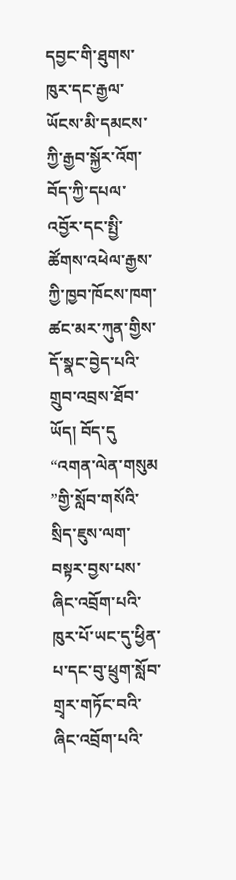དབྱང་གི་ཐུགས་ཁུར་དང་རྒྱལ་ཡོངས་མི་དམངས་ཀྱི་རྒྱབ་སྐྱོར་འོག་བོད་ཀྱི་དཔལ་འབྱོར་དང་སྤྱི་ཚོགས་འཕེལ་རྒྱས་ཀྱི་ཁྱབ་ཁོངས་ཁག་ཚང་མར་ཀུན་གྱིས་དོ་སྣང་བྱེད་པའི་གྲུབ་འབྲས་ཐོབ་ཡོད། བོད་དུ “འགན་ལེན་གསུམ ”གྱི་སློབ་གསོའི་སྲིད་ཇུས་ལག་བསྟར་བྱས་པས་ཞིང་འབྲོག་པའི་ཁུར་པོ་ཡང་དུ་ཕྱིན་པ་དང་བུ་ཕྲུག་སློབ་གྲྭར་གཏོང་བའི་ཞིང་འབྲོག་པའི་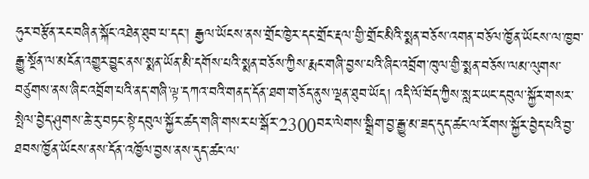ཧུར་བརྩོན་རང་བཞིན་སྐོང་འཐེན་ཐུབ་པ་དང་། རྒྱལ་ཡོངས་ནས་གྲོང་ཁྱེར་དང་གྲོང་རྡལ་གྱི་གྲོང་མིའི་སྨན་བཅོས་འགན་བཅོལ་ཁྱོན་ཡོངས་ལ་ཁྱབ་རྒྱུ་སྔོན་ལ་མངོན་འགྱུར་བྱུང་ནས་སྨན་ཡོན་མི་དགོས་པའི་སྨན་བཅོས་ཀྱིས་རྨང་གཞི་བྱས་པའི་ཞིང་འབྲོག་ཁུལ་གྱི་སྨན་བཅོས་ལམ་ལུགས་བཙུགས་ནས་ཞིང་འབྲོག་པའི་ནད་གཞི་ལྟ་དཀའ་བའི་གནད་དོན་ཐག་གཅོད་ནུས་ལྡན་ཐུབ་ཡོད། འདི་ལོ་བོད་ཀྱིས་སླར་ཡང་དབུལ་སྐྱོར་གསར་སྤེལ་བྱེད་ཤུགས་ཆེ་རུ་བཏང་སྟེ་དབུལ་སྐྱོར་ཚད་གཞི་གསར་པ་སྒོར་2300བར་ལེགས་སྒྲིག་བྱ་རྒྱུ་མ་ཟད་དུད་ཚང་ལ་རོགས་སྐྱོར་བྱེད་པའི་བྱ་ཐབས་ཁྱོན་ཡོངས་ནས་དོན་འཁྱོལ་བྱས་ནས་དུད་ཚང་ལ་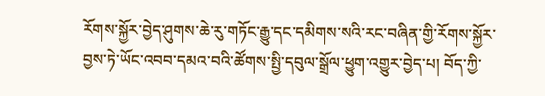རོགས་སྐྱོར་བྱེད་ཤུགས་ཆེ་རུ་གཏོང་རྒྱུ་དང་དམིགས་སའི་རང་བཞིན་གྱི་རོགས་སྐྱོར་བྱས་ཏེ་ཡོང་འབབ་དམའ་བའི་ཚོགས་སྤྱི་དབུལ་སྒྲོལ་ཕྱུག་འགྱུར་བྱེད་པ། བོད་ཀྱི་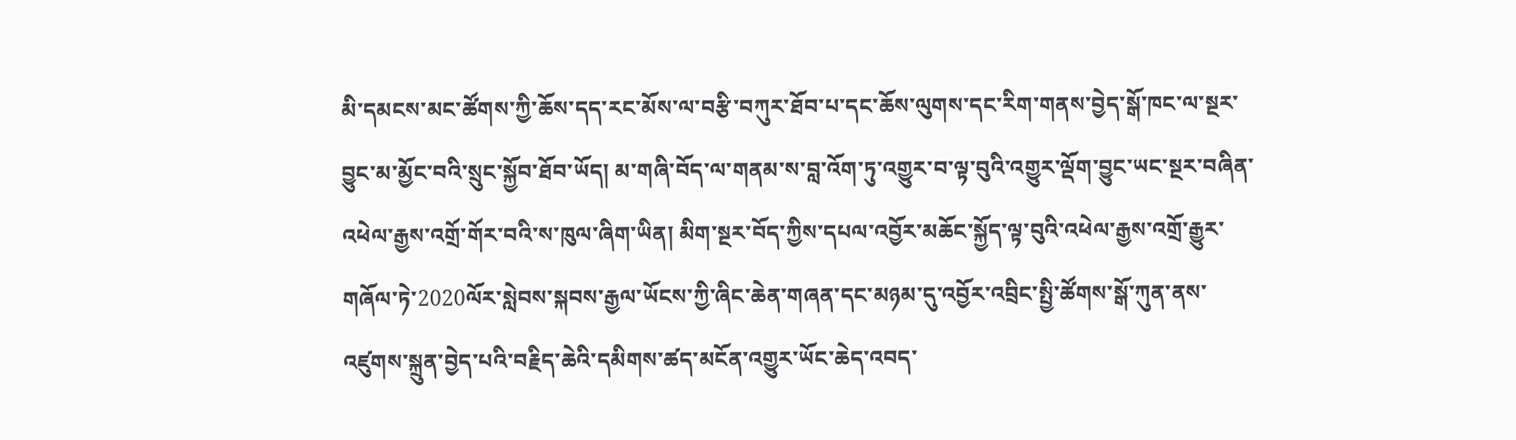མི་དམངས་མང་ཚོགས་ཀྱི་ཆོས་དད་རང་མོས་ལ་བརྩི་བཀུར་ཐོབ་པ་དང་ཆོས་ལུགས་དང་རིག་གནས་བྱེད་སྒོ་ཁང་ལ་སྔར་བྱུང་མ་མྱོང་བའི་སྲུང་སྐྱོབ་ཐོབ་ཡོད། མ་གཞི་བོད་ལ་གནམ་ས་བླ་འོག་ཏུ་འགྱུར་བ་ལྟ་བུའི་འགྱུར་ལྡོག་བྱུང་ཡང་སྔར་བཞིན་འཕེལ་རྒྱས་འགྲོ་གོར་བའི་ས་ཁུལ་ཞིག་ཡིན། མིག་སྔར་བོད་ཀྱིས་དཔལ་འབྱོར་མཆོང་སྐྱོད་ལྟ་བུའི་འཕེལ་རྒྱས་འགྲོ་རྒྱུར་གཞོལ་ཏེ་2020ལོར་སླེབས་སྐབས་རྒྱལ་ཡོངས་ཀྱི་ཞིང་ཆེན་གཞན་དང་མཉམ་དུ་འབྱོར་འབྲིང་སྤྱི་ཚོགས་སྒོ་ཀུན་ནས་འཛུགས་སྐྲུན་བྱེད་པའི་བརྗིད་ཆེའི་དམིགས་ཚད་མངོན་འགྱུར་ཡོང་ཆེད་འབད་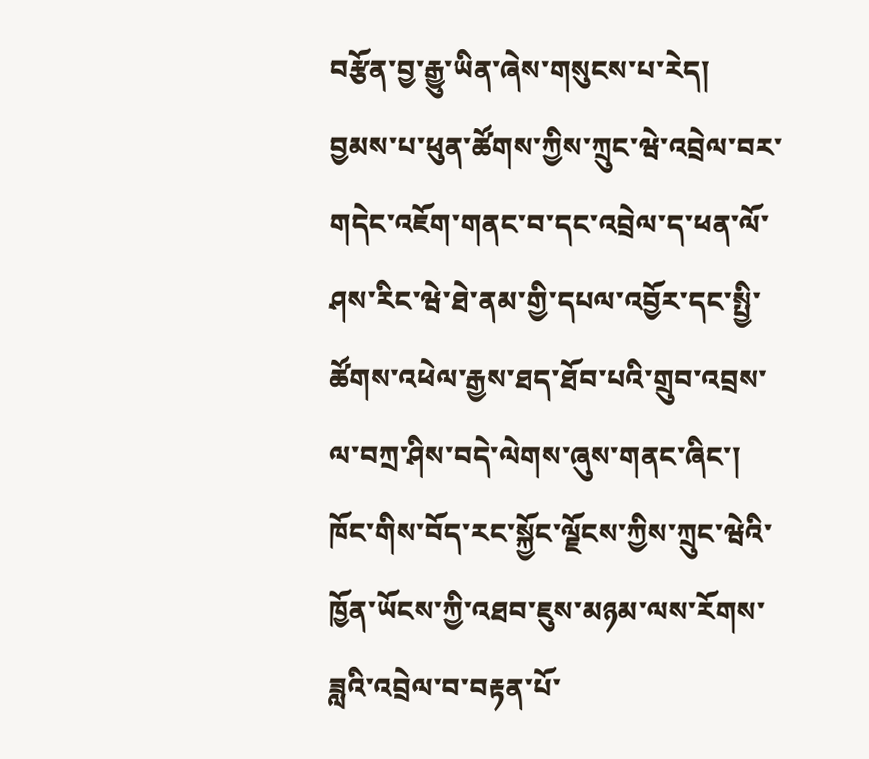བརྩོན་བྱ་རྒྱུ་ཡིན་ཞེས་གསུངས་པ་རེད།
བྱམས་པ་ཕུན་ཚོགས་ཀྱིས་ཀྲུང་ཝེ་འབྲེལ་བར་གདེང་འཇོག་གནང་བ་དང་འབྲེལ་ད་ཕན་ལོ་ཤས་རིང་ཝེ་ཐེ་ནམ་གྱི་དཔལ་འབྱོར་དང་སྤྱི་ཚོགས་འཕེལ་རྒྱས་ཐད་ཐོབ་པའི་གྲུབ་འབྲས་ལ་བཀྲ་ཤིས་བདེ་ལེགས་ཞུས་གནང་ཞིང་། ཁོང་གིས་བོད་རང་སྐྱོང་ལྗོངས་ཀྱིས་ཀྲུང་ཝེའི་ཁྱོན་ཡོངས་ཀྱི་འཐབ་ཇུས་མཉམ་ལས་རོགས་ཟླའི་འབྲེལ་བ་བརྟན་པོ་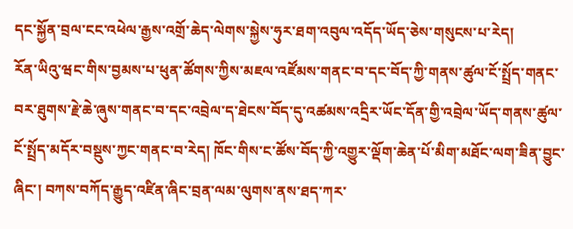དང་སྐྱོན་བྲལ་ངང་འཕེལ་རྒྱས་འགྲོ་ཆེད་ལེགས་སྐྱེས་ཧུར་ཐག་འབུལ་འདོད་ཡོད་ཅེས་གསུངས་པ་རེད།
རོན་ཡིའུ་ཝང་གིས་བྱམས་པ་ཕུན་ཚོགས་ཀྱིས་མཇལ་འཛོམས་གནང་བ་དང་བོད་ཀྱི་གནས་ཚུལ་ངོ་སྤྲོད་གནང་བར་ཐུགས་རྗེ་ཆེ་ཞུས་གནང་བ་དང་འབྲེལ་ད་ཐེངས་བོད་དུ་འཚམས་འདྲིར་ཡོང་དོན་གྱི་འབྲེལ་ཡོད་གནས་ཚུལ་ངོ་སྤྲོད་མདོར་བསྡུས་ཀྱང་གནང་བ་རེད། ཁོང་གིས་ང་ཚོས་བོད་ཀྱི་འགྱུར་ལྡོག་ཆེན་པོ་མིག་མཐོང་ལག་ཟིན་བྱུང་ཞིང་། བཀས་བཀོད་རྒྱུད་འཛིན་ཞིང་བྲན་ལམ་ལུགས་ནས་ཐད་ཀར་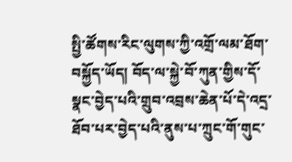སྤྱི་ཚོགས་རིང་ལུགས་ཀྱི་འགྲོ་ལམ་ཐོག་བསྐྱོད་ཡོད། བོད་ལ་སྐྱེ་བོ་ཀུན་གྱིས་དོ་སྣང་བྱེད་པའི་གྲུབ་འབྲས་ཆེན་པོ་དེ་འདྲ་ཐོབ་པར་བྱེད་པའི་ནུས་པ་ཀྲུང་གོ་གུང་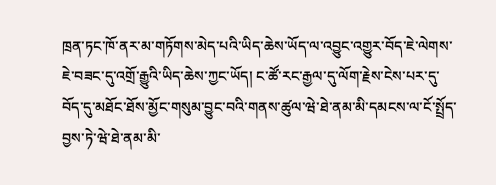ཁྲན་ཏང་ཁོ་ནར་མ་གཏོགས་མེད་པའི་ཡིད་ཆེས་ཡོད་ལ་འབྱུང་འགྱུར་བོད་ཇེ་ལེགས་ཇེ་བཟང་དུ་འགྲོ་རྒྱུའི་ཡིད་ཆེས་ཀྱང་ཡོད། ང་ཚོ་རང་རྒྱལ་དུ་ལོག་རྗེས་ངེས་པར་དུ་བོད་དུ་མཐོང་ཐོས་མྱོང་གསུམ་བྱུང་བའི་གནས་ཚུལ་ཝེ་ཐེ་ནམ་མི་དམངས་ལ་ངོ་སྤྲོད་བྱས་ཏེ་ཝེ་ཐེ་ནམ་མི་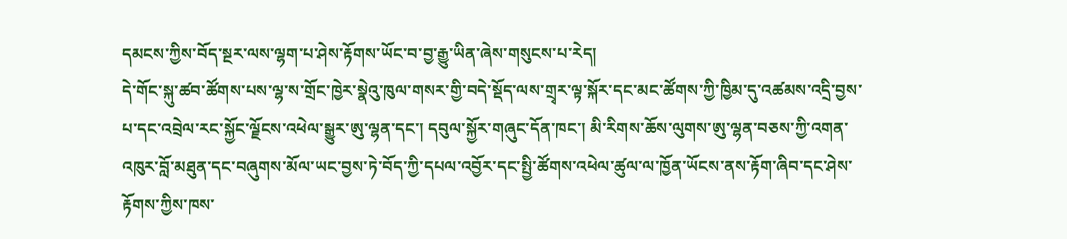དམངས་ཀྱིས་བོད་སྔར་ལས་ལྷག་པ་ཤེས་རྟོགས་ཡོང་བ་བྱ་རྒྱུ་ཡིན་ཞེས་གསུངས་པ་རེད།
དེ་གོང་སྐུ་ཚབ་ཚོགས་པས་ལྷ་ས་གྲོང་ཁྱེར་སྣེའུ་ཁུལ་གསར་གྱི་བདེ་སྡོད་ལས་གྲྭར་ལྟ་སྐོར་དང་མང་ཚོགས་ཀྱི་ཁྱིམ་དུ་འཚམས་འདྲི་བྱས་པ་དང་འབྲེལ་རང་སྐྱོང་ལྗོངས་འཕེལ་སྒྱུར་ཨུ་ལྷན་དང་། དབུལ་སྐྱོར་གཞུང་དོན་ཁང་། མི་རིགས་ཆོས་ལུགས་ཨུ་ལྷན་བཅས་ཀྱི་འགན་འཁུར་བློ་མཐུན་དང་བཞུགས་མོལ་ཡང་བྱས་ཏེ་བོད་ཀྱི་དཔལ་འབྱོར་དང་སྤྱི་ཚོགས་འཕེལ་ཚུལ་ལ་ཁྱོན་ཡོངས་ནས་རྟོག་ཞིབ་དང་ཤེས་རྟོགས་ཀྱིས་ཁས་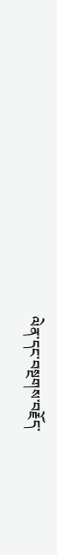ལེན་དང་བསྔགས་བརྗོད་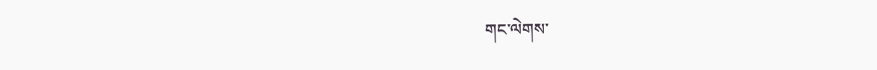གང་ལེགས་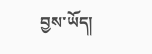བྱས་ཡོད།